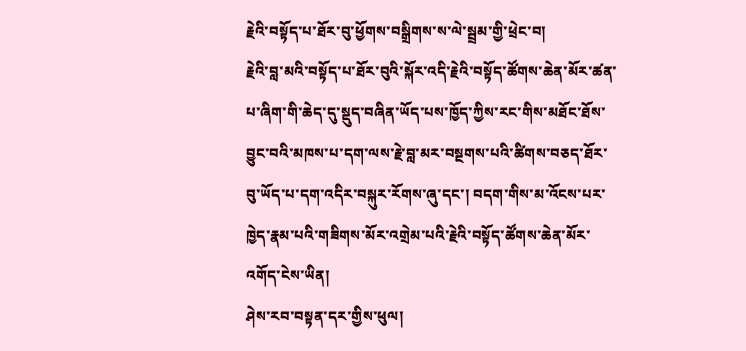རྗེའི་བསྟོད་པ་ཐོར་བུ་ཕྱོགས་བསྒྲིགས་ས་ལེ་སྦྲམ་གྱི་ཕྲེང་བ།
རྗེའི་བླ་མའི་བསྟོད་པ་ཐོར་བུའི་སྐོར་འདི་རྗེའི་བསྟོད་ཚོགས་ཆེན་མོར་ཚན་པ་ཞིག་གི་ཆེད་དུ་སྡུད་བཞིན་ཡོད་པས་ཁྱོད་ཀྱིས་རང་གིས་མཐོང་ཐོས་བྱུང་བའི་མཁས་པ་དག་ལས་རྗེ་བླ་མར་བསྔགས་པའི་ཚིགས་བཅད་ཐོར་བུ་ཡོད་པ་དག་འདིར་བསྐུར་རོགས་ཞུ་དང་། བདག་གིས་མ་འོངས་པར་ཁྱེད་རྣམ་པའི་གཟིགས་མོར་འགྲེམ་པའི་རྗེའི་བསྟོད་ཚོགས་ཆེན་མོར་འགོད་ངེས་ཡིན།
ཤེས་རབ་བསྟན་དར་གྱིས་ཕུལ།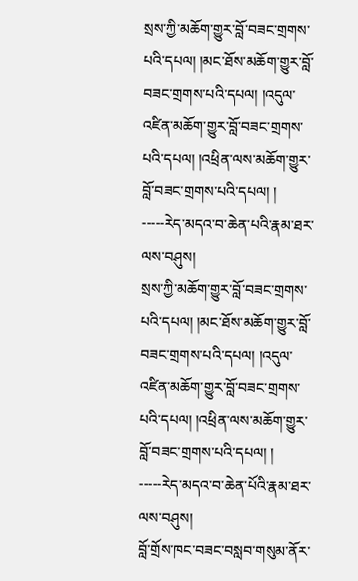སྲས་ཀྱི་མཆོག་གྱུར་བློ་བཟང་གྲགས་པའི་དཔལ། །མང་ཐོས་མཆོག་གྱུར་བློ་བཟང་གྲགས་པའི་དཔལ། །འདུལ་འཛིན་མཆོག་གྱུར་བློ་བཟང་གྲགས་པའི་དཔལ། །འཕྲིན་ལས་མཆོག་གྱུར་བློ་བཟང་གྲགས་པའི་དཔལ། །
-----རེད་མདའ་བ་ཆེན་པའི་རྣམ་ཐར་ལས་བཤུས།
སྲས་ཀྱི་མཆོག་གྱུར་བློ་བཟང་གྲགས་པའི་དཔལ། །མང་ཐོས་མཆོག་གྱུར་བློ་བཟང་གྲགས་པའི་དཔལ། །འདུལ་འཛིན་མཆོག་གྱུར་བློ་བཟང་གྲགས་པའི་དཔལ། །འཕྲིན་ལས་མཆོག་གྱུར་བློ་བཟང་གྲགས་པའི་དཔལ། །
-----རེད་མདའ་བ་ཆེན་པོའི་རྣམ་ཐར་ལས་བཤུས།
བློ་གྲོས་ཁང་བཟང་བསླབ་གསུམ་ནོར་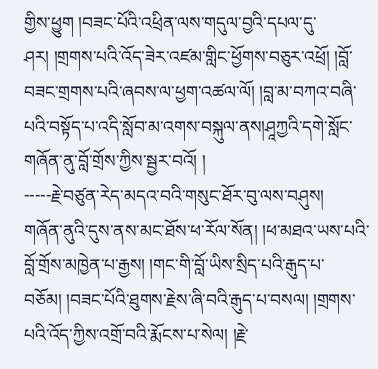གྱིས་ཕྱུག །བཟང་པོའི་འཕྲིན་ལས་གདུལ་བྱའི་དཔལ་དུ་ཤར། །གྲགས་པའི་འོད་ཟེར་འཛམ་གླིང་ཕྱོགས་བཅུར་འཕྲོ། །བློ་བཟང་གྲགས་པའི་ཞབས་ལ་ཕྱག་འཚལ་ལོ། །བླ་མ་བཀའ་བཞི་པའི་བསྟོད་པ་འདི་སློབ་མ་འགས་བསྐུལ་ནས།ཤཱཀྱའི་དགེ་སློང་གཞོན་ནུ་བློ་གྲོས་ཀྱིས་སྦྱར་བའོ། །
-----རྗེ་བཙུན་རེད་མདའ་བའི་གསུང་ཐོར་བུ་ལས་བཤུས།
གཞོན་ནུའི་དུས་ནས་མང་ཐོས་ཕ་རོལ་སོན། །ཕ་མཐའ་ཡས་པའི་བློ་གྲོས་མཁྱེན་པ་རྒྱས། །གང་གི་བློ་ཡིས་སྲིད་པའི་རྒུད་པ་བཅོམ། །བཟང་པོའི་ཐུགས་རྗེས་ཞི་བའི་རྒུད་པ་བསལ། །གྲགས་པའི་འོད་ཀྱིས་འགྲོ་བའི་རྨོངས་པ་སེལ། །རྗེ་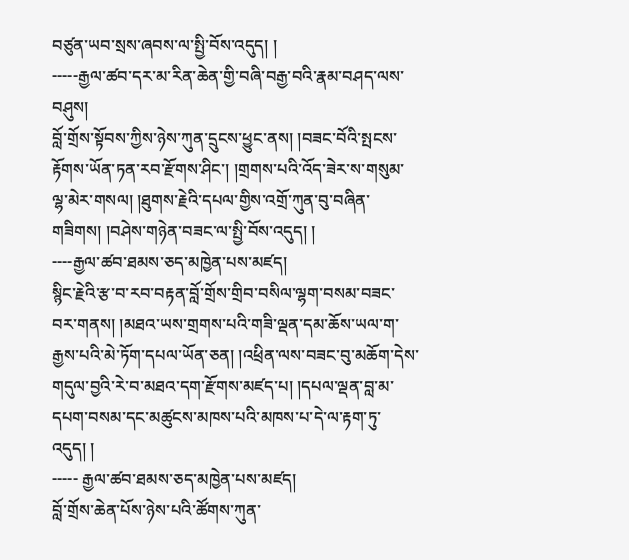བཙུན་ཡབ་སྲས་ཞབས་ལ་སྤྱི་བོས་འདུད། །
-----རྒྱལ་ཚབ་དར་མ་རིན་ཆེན་གྱི་བཞི་བརྒྱ་བའི་རྣམ་བཤད་ལས་བཤུས།
བློ་གྲོས་སྟོབས་ཀྱིས་ཉེས་ཀུན་དྲུངས་ཕྱུང་ནས། །བཟང་བོའི་སྤངས་རྟོགས་ཡོན་ཏན་རབ་རྫོགས་ཤིང་། །གྲགས་པའི་འོད་ཟེར་ས་གསུམ་ལྷ་མེར་གསལ། །ཐུགས་རྗེའི་དཔལ་གྱིས་འགྲོ་ཀུན་བུ་བཞིན་གཟིགས། །བཤེས་གཉེན་བཟང་ལ་སྤྱི་བོས་འདུད། །
----རྒྱལ་ཚབ་ཐམས་ཅད་མཁྱེན་པས་མཛད།
སྙིང་རྗེའི་རྩ་བ་རབ་བརྟན་བློ་གྲོས་གྲིབ་བསིལ་ལྷག་བསམ་བཟང་བར་གནས། །མཐའ་ཡས་གྲགས་པའི་གཟི་ལྡན་དམ་ཆོས་ཡལ་ག་རྒྱས་པའི་མེ་ཏོག་དཔལ་ཡོན་ཅན། །འཕྲིན་ལས་བཟང་བུ་མཆོག་དེས་གདུལ་བྱའི་རེ་བ་མཐའ་དག་རྫོགས་མཛད་པ། །དཔལ་ལྡན་བླ་མ་དཔག་བསམ་དང་མཚུངས་མཁས་པའི་མཁས་པ་དེ་ལ་རྟག་ཏུ་འདུད། །
----- རྒྱལ་ཚབ་ཐམས་ཅད་མཁྱེན་པས་མཛད།
བློ་གྲོས་ཆེན་པོས་ཉེས་པའི་ཚོགས་ཀུན་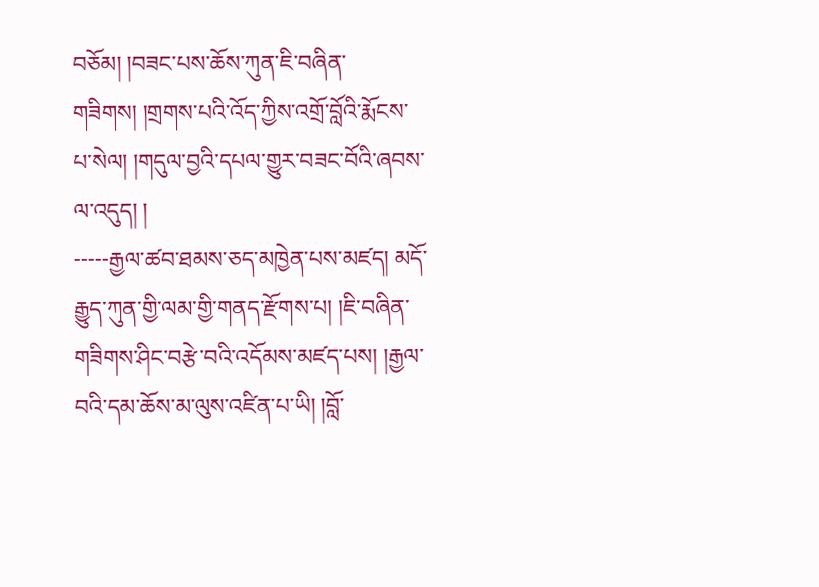བཅོམ། །བཟང་པས་ཆོས་ཀུན་ཇི་བཞིན་གཟིགས། །གྲགས་པའི་འོད་ཀྱིས་འགྲོ་བློའི་རྨོངས་པ་སེལ། །གདུལ་བྱའི་དཔལ་གྱུར་བཟང་བོའི་ཞབས་ལ་འདུད། །
-----རྒྱལ་ཚབ་ཐམས་ཅད་མཁྱེན་པས་མཛད། མདོ་རྒྱུད་ཀུན་གྱི་ལམ་གྱི་གནད་རྫོགས་པ། །ཇི་བཞིན་གཟིགས་ཤིང་བརྩེ་བའི་འདོམས་མཛད་པས། །རྒྱལ་བའི་དམ་ཆོས་མ་ལུས་འཛིན་པ་ཡི། །བློ་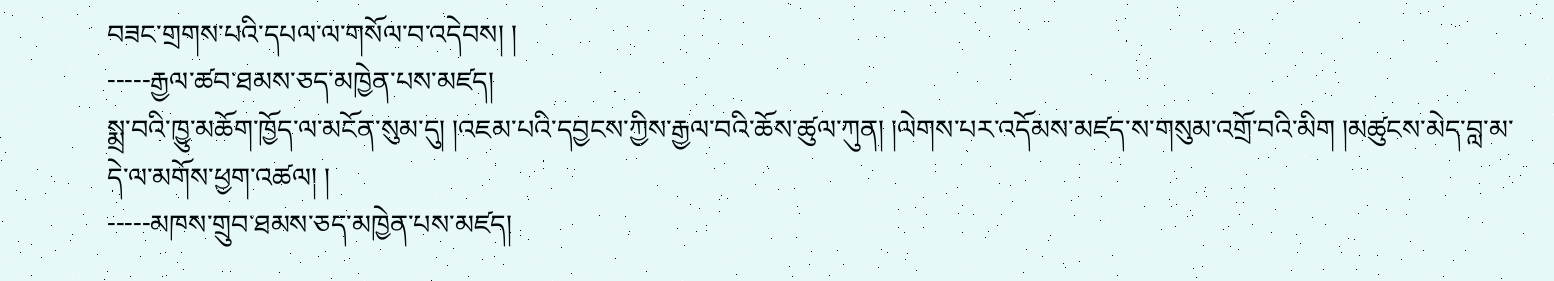བཟང་གྲགས་པའི་དཔལ་ལ་གསོལ་བ་འདེབས། །
-----རྒྱལ་ཚབ་ཐམས་ཅད་མཁྱེན་པས་མཛད།
སྨྲ་བའི་ཁྱུ་མཆོག་ཁྱོད་ལ་མངོན་སུམ་དུ། །འཇམ་པའི་དབྱངས་ཀྱིས་རྒྱལ་བའི་ཆོས་ཚུལ་ཀུན། །ལེགས་པར་འདོམས་མཛད་ས་གསུམ་འགྲོ་བའི་མིག །མཚུངས་མེད་བླ་མ་དེ་ལ་མགོས་ཕྱག་འཚལ། །
-----མཁས་གྲུབ་ཐམས་ཅད་མཁྱེན་པས་མཛད།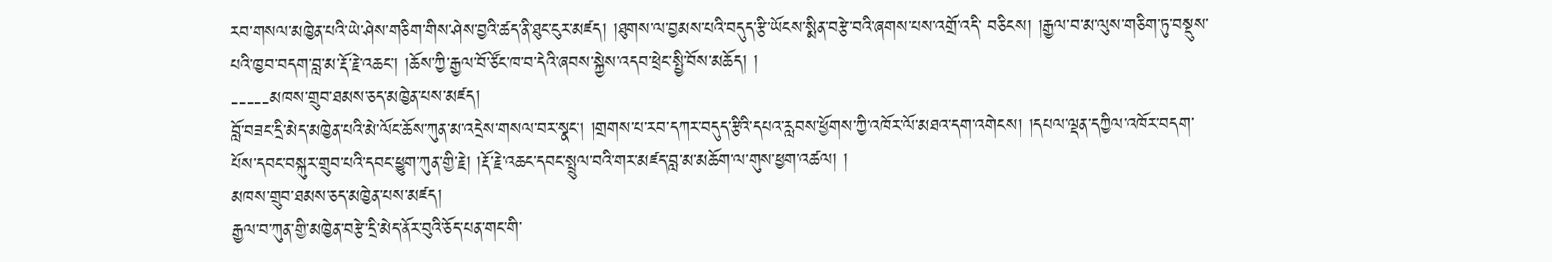རབ་གསལ་མཁྱེན་པའི་ཡེ་ཤེས་གཅིག་གིས་ཤེས་བྱའི་ཚད་ནི་ཐུང་ངུར་མཛད། །ཐུགས་ལ་བྱམས་པའི་བདུད་རྩི་ཡོངས་སྨིན་བརྩེ་བའི་ཞགས་པས་འགྲོ་འདི་ བཅིངས། །རྒྱལ་བ་མ་ལུས་གཅིག་ཏུ་བསྡུས་པའི་ཁྱབ་བདག་བླ་མ་རྡོ་རྗེ་འཆང་། །ཆོས་ཀྱི་རྒྱལ་བོ་ཙོང་ཁ་བ་དེའི་ཞབས་སྐྱེས་འདབ་ཕྲེང་སྤྱི་བོས་མཆོད། །
-----མཁས་གྲུབ་ཐམས་ཅད་མཁྱེན་པས་མཛད།
བློ་བཟང་དྲི་མེད་མཁྱེན་པའི་མེ་ལོང་ཆོས་ཀུན་མ་འདྲེས་གསལ་བར་སྣང། །གྲགས་པ་རབ་དཀར་བདུད་རྩིའི་དཔའ་རླབས་ཕྱོགས་ཀྱི་འཁོར་ལོ་མཐའ་དག་འགེངས། །དཔལ་ལྡན་དཀྱིལ་འཁོར་བདག་པོས་དབང་བསྐུར་གྲུབ་པའི་དབང་ཕྱུག་ཀུན་གྱི་རྗེ། །རྡོ་རྗེ་འཆང་དབང་སྤྲུལ་བའི་གར་མཛད་བླ་མ་མཆོག་ལ་གུས་ཕྱག་འཚལ། །
མཁས་གྲུབ་ཐམས་ཅད་མཁྱེན་པས་མཛད།
རྒྱལ་བ་ཀུན་གྱི་མཁྱེན་བརྩེ་དྲི་མེད་ནོར་བུའི་ཅོད་པན་གང་གི་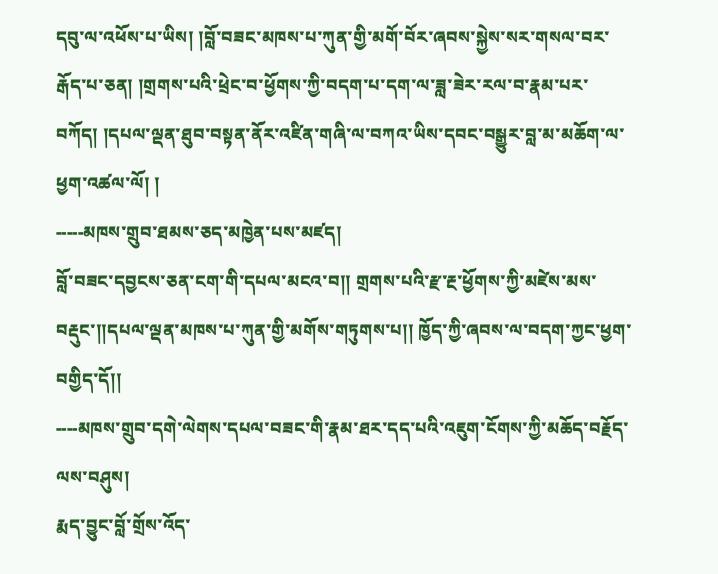དབུ་ལ་འཕོས་པ་ཡིས། །བློ་བཟང་མཁས་པ་ཀུན་གྱི་མགོ་བོར་ཞབས་སྐྱེས་སར་གསལ་བར་རྒོད་པ་ཅན། །གྲགས་པའི་ཕྲེང་བ་ཕྱོགས་ཀྱི་བདག་པ་དག་ལ་ཟླ་ཟེར་རལ་བ་རྣམ་པར་བཀོད། །དཔལ་ལྡན་ཐུབ་བསྟན་ནོར་འཛིན་གཞི་ལ་བཀའ་ཡིས་དབང་བསྒྱུར་བླ་མ་མཆོག་ལ་ཕྱག་འཚལ་ལོ། །
-----མཁས་གྲུབ་ཐམས་ཅད་མཁྱེན་པས་མཛད།
བློ་བཟང་དབྱངས་ཅན་ངག་གི་དཔལ་མངའ་བ།། གྲགས་པའི་རྫ་རྔ་ཕྱོགས་ཀྱི་མཛེས་མས་བརྡུང་།།དཔལ་ལྡན་མཁས་པ་ཀུན་གྱི་མགོས་གཏུགས་པ།། ཁྱོད་ཀྱི་ཞབས་ལ་བདག་ཀྱང་ཕྱག་བགྱིད་དོ།།
----མཁས་གྲུབ་དགེ་ལེགས་དཔལ་བཟང་གི་རྣམ་ཐར་དད་པའི་འཇུག་ངོགས་ཀྱི་མཆོད་བརྗོད་ལས་བཤུས།
རྨད་བྱུང་བློ་གྲོས་འོད་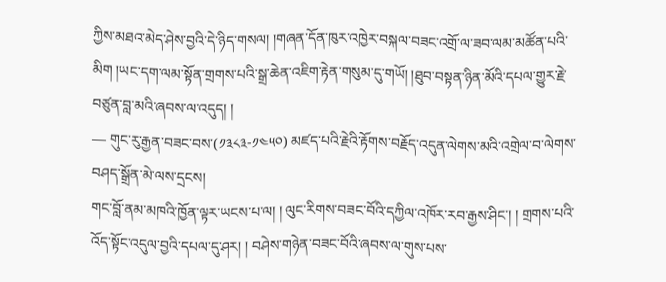ཀྱིས་མཐའ་མེད་ཤེས་བྱའི་དེ་ཉིད་གསལ། །གཞན་དོན་ཁུར་འཁྱེར་བསྐལ་བཟང་འགྲོ་ལ་ཟབ་ལམ་མཚོན་པའི་མིག །ཡང་དག་ལམ་སྟོན་གྲགས་པའི་སྒྲ་ཆེན་འཇིག་རྟེན་གསུམ་དུ་གཡོ། །ཐུབ་བསྟན་ཉིན་མོའི་དཔལ་གྱུར་རྗེ་བཙུན་བླ་མའི་ཞབས་ལ་འདུད། །
— གུང་རུ་རྒྱན་བཟང་བས་(༡༣༨༣-༡༤༥༠) མཛད་པའི་རྗེའི་རྟོགས་བརྗོད་འདུན་ལེགས་མའི་འགྲེལ་བ་ལེགས་བཤད་སྒྲོན་མེ་ལས་དྲངས།
གང་བློ་ནམ་མཁའི་ཁྱོན་ལྟར་ཡངས་པ་ལ། ། ལུང་རིགས་བཟང་བོའི་དཀྱིལ་འཁོར་རབ་རྒྱས་ཤིང་། ། གྲགས་པའི་འོད་སྟོང་འདུལ་བྱའི་དཔལ་དུ་ཤར། ། བཤེས་གཉེན་བཟང་བོའི་ཞབས་ལ་གུས་པས་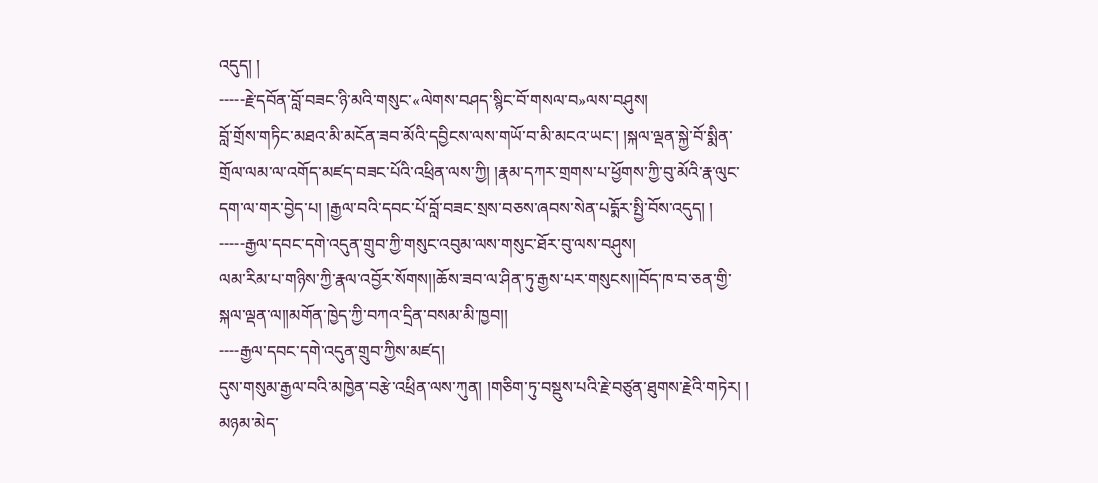འདུད། །
-----རྗེ་དབོན་བློ་བཟང་ཉི་མའི་གསུང་«ལེགས་བཤད་སྙིང་བོ་གསལ་བ»ལས་བཤུས།
བློ་གྲོས་གཏིང་མཐའ་མི་མངོན་ཟབ་མོའི་དབྱིངས་ལས་གཡོ་བ་མི་མངའ་ཡང་། །སྐལ་ལྡན་སྐྱེ་བོ་སྨིན་གྲོལ་ལམ་ལ་འགོད་མཛད་བཟང་པོའི་འཕྲིན་ལས་ཀྱི། །རྣམ་དཀར་གྲགས་པ་ཕྱོགས་ཀྱི་བུ་མོའི་རྣ་ལུང་དག་ལ་གར་བྱེད་པ། །རྒྱལ་བའི་དབང་པོ་བློ་བཟང་སྲས་བཅས་ཞབས་སེན་པདྨོར་སྤྱི་བོས་འདུད། །
-----རྒྱལ་དབང་དགེ་འདུན་གྲུབ་ཀྱི་གསུང་འབུམ་ལས་གསུང་ཐོར་བུ་ལས་བཤུས།
ལམ་རིམ་པ་གཉིས་ཀྱི་རྣལ་འབྱོར་སོགས།།ཆོས་ཟབ་ལ་ཤིན་ཏུ་རྒྱས་པར་གསུངས།།བོད་ཁ་བ་ཅན་གྱི་སྐལ་ལྡན་ལ།།མགོན་ཁྱེད་ཀྱི་བཀའ་དྲིན་བསམ་མི་ཁྱབ།།
----རྒྱལ་དབང་དགེ་འདུན་གྲུབ་ཀྱིས་མཛད།
དུས་གསུམ་རྒྱལ་བའི་མཁྱེན་བརྩེ་འཕྲིན་ལས་ཀུན། །གཅིག་ཏུ་བསྡུས་པའི་རྗེ་བཙུན་ཐུགས་རྗེའི་གཏེར། ། མཉམ་མེད་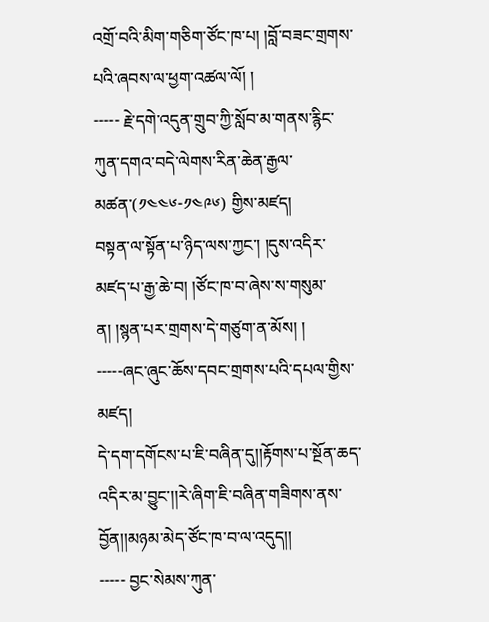འགྲོ་བའི་མིག་གཅིག་ཙོང་ཁ་པ། །བློ་བཟང་གྲགས་པའི་ཞབས་ལ་ཕྱག་འཚལ་ལོ། །
----- རྗེ་དགེ་འདུན་གྲུབ་ཀྱི་སློབ་མ་གནས་རྙིང་ཀུན་དགའ་བདེ་ལེགས་རིན་ཆེན་རྒྱལ་མཚན་(༡༤༤༦-༡༤༩༦) གྱིས་མཛད།
བསྟན་ལ་སྟོན་པ་ཉིད་ལས་ཀྱང་། །དུས་འདིར་མཛད་པ་རྒྱ་ཆེ་བ། །ཙོང་ཁ་བ་ཞེས་ས་གསུམ་ན། །སྙན་པར་གྲགས་དེ་གཙུག་ན་མོས། །
-----ཞང་ཞུང་ཆོས་དབང་གྲགས་པའི་དཔལ་གྱིས་མཛད།
དེ་དག་དགོངས་པ་ཇི་བཞིན་དུ།།རྟོགས་པ་སྔོན་ཆད་འདིར་མ་བྱུང་།།རེ་ཞིག་ཇི་བཞིན་གཟིགས་ནས་བྱོན།།མཉམ་མེད་ཙོང་ཁ་བ་ལ་འདུད།།
----- བྱང་སེམས་ཀུན་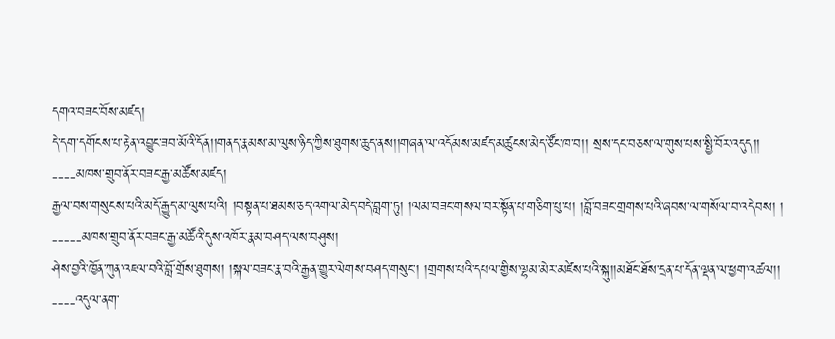དགའ་བཟང་བོས་མཛད།
དེ་དག་དགོངས་པ་རྟེན་འབྱུང་ཟབ་མོའི་དོན།།གནད་རྣམས་མ་ལུས་ཉིད་ཀྱིས་ཐུགས་ཆུད་ནས།།གཞན་ལ་འདོམས་མཛད་མཚུངས་མེད་ཙོང་ཁ་བ།། སྲས་དང་བཅས་ལ་གུས་པས་སྤྱི་བོར་འདུད།།
----མཁས་གྲུབ་ནོར་བཟང་རྒྱ་མཚོས་མཛད།
རྒྱལ་བས་གསུངས་པའི་མདོ་རྒྱུད་མ་ལུས་པའི། །བསྟན་པ་ཐམས་ཅད་འགལ་མེད་བདེ་བླག་ཏུ། །ལམ་བཟང་གསལ་བར་སྟོན་པ་གཅིག་པུ་པ། །བློ་བཟང་གྲགས་པའི་ཞབས་ལ་གསོལ་བ་འདེབས། །
-----མཁས་གྲུབ་ནོར་བཟང་རྒྱ་མཚོའི་དུས་འཁོར་རྣམ་བཤད་ལས་བཤུས།
ཤེས་བྱའི་ཁྱོན་ཀུན་འཇལ་བའི་བློ་གྲོས་ཐུགས། །སྐལ་བཟང་རྣ་བའི་རྒྱན་གྱུར་ལེགས་བཤད་གསུང་། །གྲགས་པའི་དཔལ་གྱིས་ལྷམ་མེར་མཛེས་པའི་སྐུ།།མཐོང་ཐོས་དྲན་པ་དོན་ལྡན་ལ་ཕྱག་འཚལ།།
----འདུལ་ནག་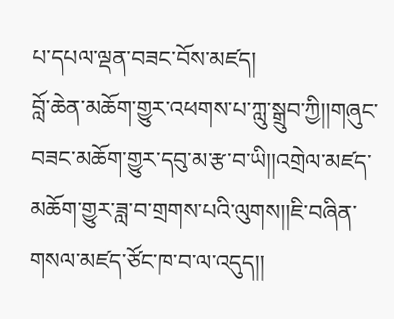པ་དཔལ་ལྡན་བཟང་བོས་མཛད།
བློ་ཆེན་མཆོག་གྱུར་འཕགས་པ་ཀླུ་སྒྲུབ་ཀྱི།།གཞུང་བཟང་མཆོག་གྱུར་དབུ་མ་རྩ་བ་ཡི།།འགྲེལ་མཛད་མཆོག་གྱུར་ཟླ་བ་གྲགས་པའི་ལུགས།།ཇི་བཞིན་གསལ་མཛད་ཙོང་ཁ་བ་ལ་འདུད།།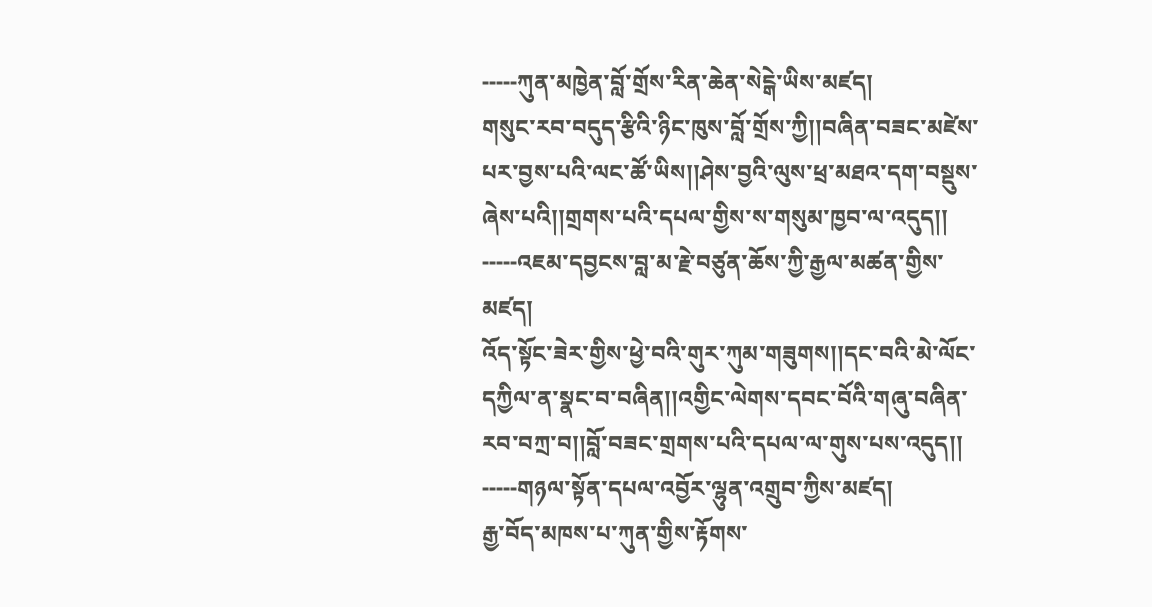-----ཀུན་མཁྱེན་བློ་གྲོས་རིན་ཆེན་སེངྒེ་ཡིས་མཛད།
གསུང་རབ་བདུད་རྩིའི་ཉིང་ཁུས་བློ་གྲོས་ཀྱི།།བཞིན་བཟང་མཛེས་པར་བྱས་པའི་ལང་ཚོ་ཡིས།།ཤེས་བྱའི་ལུས་ཕྲ་མཐའ་དག་བསྡུས་ཞེས་པའི།།གྲགས་པའི་དཔལ་གྱིས་ས་གསུམ་ཁྱབ་ལ་འདུད།།
-----འཇམ་དབྱངས་བླ་མ་རྗེ་བཙུན་ཆོས་ཀྱི་རྒྱལ་མཚན་གྱིས་མཛད།
འོད་སྟོང་ཟེར་གྱིས་ཕྱེ་བའི་གུར་ཀུམ་གཟུགས།།དང་བའི་མེ་ལོང་དཀྱིལ་ན་སྣང་བ་བཞིན།།འགྱིང་ལེགས་དབང་བོའི་གཞུ་བཞིན་རབ་བཀྲ་བ།།བློ་བཟང་གྲགས་པའི་དཔལ་ལ་གུས་པས་འདུད།།
-----གཉལ་སྟོན་དཔལ་འབྱོར་ལྷུན་འགྲུབ་ཀྱིས་མཛད།
རྒྱ་བོད་མཁས་པ་ཀུན་གྱིས་རྟོགས་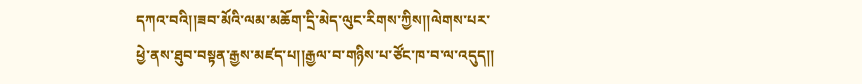དཀའ་བའི།།ཟབ་མོའི་ལམ་མཆོག་དྲི་མེད་ལུང་རིགས་ཀྱིས།།ལེགས་པར་ཕྱེ་ནས་ཐུབ་བསྟན་རྒྱས་མཛད་པ།།རྒྱལ་བ་གཉིས་པ་ཙོང་ཁ་བ་ལ་འདུད།།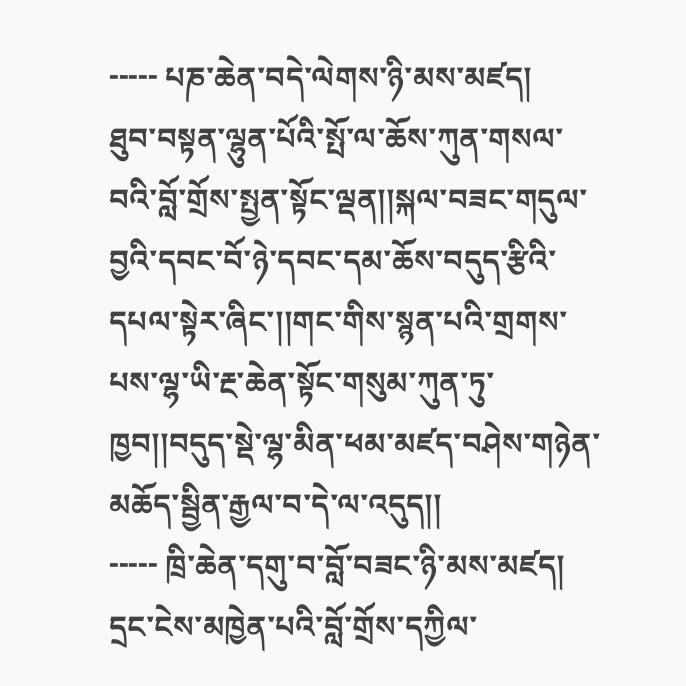----- པཎ་ཆེན་བདེ་ལེགས་ཉི་མས་མཛད།
ཐུབ་བསྟན་ལྷུན་པོའི་སྤོ་ལ་ཆོས་ཀུན་གསལ་བའི་བློ་གྲོས་སྤྱན་སྟོང་ལྡན།།སྐལ་བཟང་གདུལ་བྱའི་དབང་བོ་ཉེ་དབང་དམ་ཆོས་བདུད་རྩིའི་དཔལ་སྟེར་ཞིང་།།གང་གིས་སྙན་པའི་གྲགས་པས་ལྷ་ཡི་རྔ་ཆེན་སྟོང་གསུམ་ཀུན་ཏུ་ཁྱབ།།བདུད་སྡེ་ལྷ་མིན་ཕམ་མཛད་བཤེས་གཉེན་མཆོད་སྦྱིན་རྒྱལ་བ་དེ་ལ་འདུད།།
----- ཁྲི་ཆེན་དགུ་བ་བློ་བཟང་ཉི་མས་མཛད།
དྲང་ངེས་མཁྱེན་པའི་བློ་གྲོས་དཀྱིལ་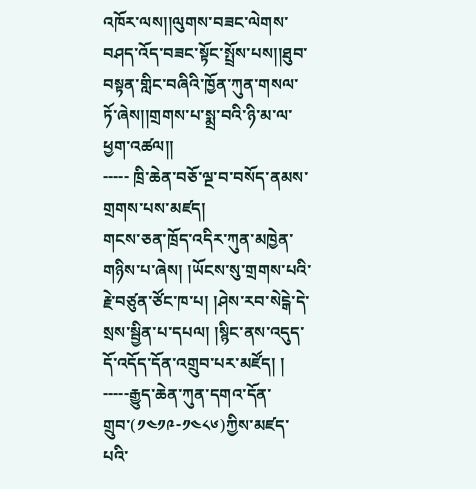འཁོར་ལས།།ལུགས་བཟང་ལེགས་བཤད་འོད་བཟང་སྟོང་སྤྲོས་པས།།ཐུབ་བསྟན་གླིང་བཞིའི་ཁྱོན་ཀུན་གསལ་ཏོ་ཞེས།།གྲགས་པ་སྨྲ་བའི་ཉི་མ་ལ་ཕྱག་འཚལ།།
----- ཁྲི་ཆེན་བཅོ་ལྔ་བ་བསོད་ནམས་གྲགས་པས་མཛད།
གངས་ཅན་ཁྲོད་འདིར་ཀུན་མཁྱེན་གཉིས་པ་ཞེས། །ཡོངས་སུ་གྲགས་པའི་རྗེ་བཙུན་ཙོང་ཁ་པ། །ཤེས་རབ་སེངྒེ་དེ་སྲས་སྦྱིན་པ་དཔལ། །སྙིང་ནས་འདུད་དོ་འདོད་དོན་འགྲུབ་པར་མཛོད། །
-----རྒྱུད་ཆེན་ཀུན་དགའ་དོན་གྲུབ་(༡༤༡༩-༡༤༨༦)ཀྱིས་མཛད་པའི་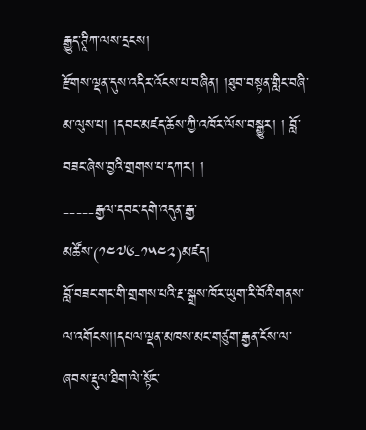རྒྱུད་ཊཱིཀ་ལས་དྲངས།
རྫོགས་ལྡན་དུས་འདིར་འོངས་པ་བཞིན། །ཐུབ་བསྟན་གླིང་བཞི་མ་ལུས་པ། །དབང་མཛད་ཆོས་ཀྱི་འཁོར་ལོས་བསྒྱུར། ། བློ་བཟང་ཞེས་བྱའི་གྲགས་པ་དཀར། །
-----རྒྱལ་དབང་དགེ་འདུན་རྒྱ་མཚོས་(༡༤༧༦-༡༥༤༢)མཛད།
བློ་བཟང་གང་གི་གྲགས་པའི་རྔ་སྒྲས་ཁོར་ཡུག་རི་བོའི་གནས་ལ་འགོངས།།དཔལ་ལྡན་མཁས་མང་གཙུག་རྒྱན་ངོས་ལ་ཞབས་རྡུལ་ཐིག་ལེ་སྟོང་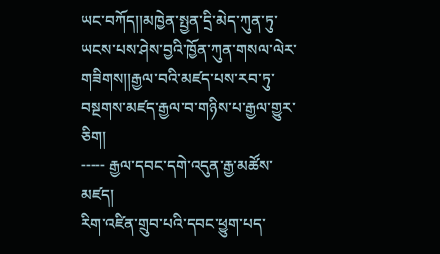ཡང་བཀོད།།མཁྱེན་སྤྱན་དྲི་མེད་ཀུན་ཏུ་ཡངས་པས་ཤེས་བྱའི་ཁྱོན་ཀུན་གསལ་ལེར་གཟིགས།།རྒྱལ་བའི་མཛད་པས་རབ་ཏུ་བསྔགས་མཛད་རྒྱལ་བ་གཉིས་པ་རྒྱལ་གྱུར་ཅིག།
----- རྒྱལ་དབང་དགེ་འདུན་རྒྱ་མཚོས་མཛད།
རིག་འཛིན་གྲུབ་པའི་དབང་ཕྱུག་པད་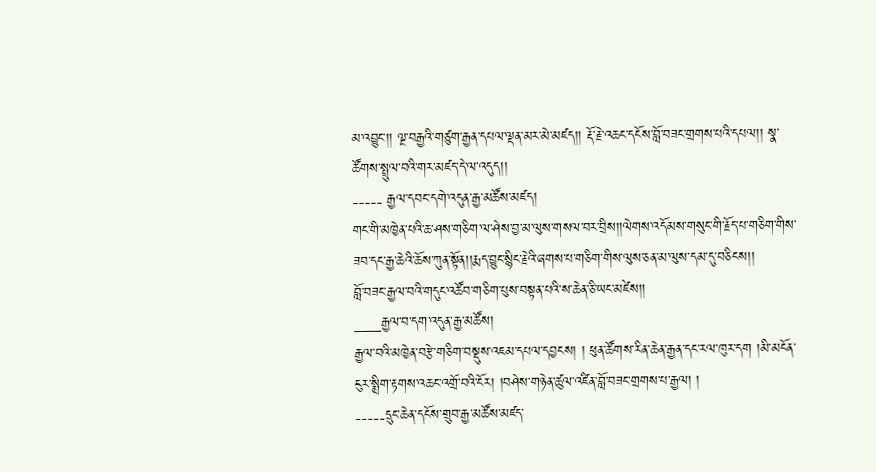མ་འབྱུང་།། ལྔ་བརྒྱའི་གཙུག་རྒྱན་དཔལ་ལྡན་མར་མེ་མཛད།། རྡོ་རྗེ་འཆང་དངོས་བློ་བཟང་གྲགས་པའི་དཔལ།། སྣ་ཚོགས་སྤྲུལ་བའི་གར་མཛད་དེ་ལ་འདུད།།
----- རྒྱལ་དབང་དགེ་འདུན་རྒྱ་མཚོས་མཛད།
གང་གི་མཁྱེན་པའི་ཆ་ཤས་གཅིག་ལ་ཤེས་བྱ་མ་ལུས་གསལ་བར་བྲིས།།ལེགས་འདོམས་གསུང་གི་རྗོད་པ་གཅིག་གིས་ཟབ་དང་རྒྱ་ཆེའི་ཆོས་ཀུན་སྟོན།།རྨད་བྱུང་སྙིང་རྗེའི་ཞགས་པ་གཅིག་གིས་ལུས་ཅན་མ་ལུས་དམ་དུ་བཅིངས།།
བློ་བཟང་རྒྱལ་བའི་གདུང་འཚོབ་གཅིག་པུས་བསྟན་པའི་ས་ཆེན་ཅི་ཡང་མཛེས།།
___རྒྱལ་བ་དག་འདུན་རྒྱ་མཚོས།
རྒྱལ་བའི་མཁྱེན་བརྩེ་གཅིག་བསྡུས་འཇམ་དཔལ་དབྱངས། ། ཕུན་ཚོགས་རིན་ཆེན་རྒྱན་དང་རལ་ཁུར་དག །མི་མངོན་ངུར་སྨྲིག་རྟགས་འཆང་འགྲོ་བའི་ངོར། །བཤེས་གཉེན་ཚུལ་འཛིན་བློ་བཟང་གྲགས་པ་རྒྱལ། །
-----དྲུང་ཆེན་དངོས་གྲུབ་རྒྱ་མཚོས་མཛད་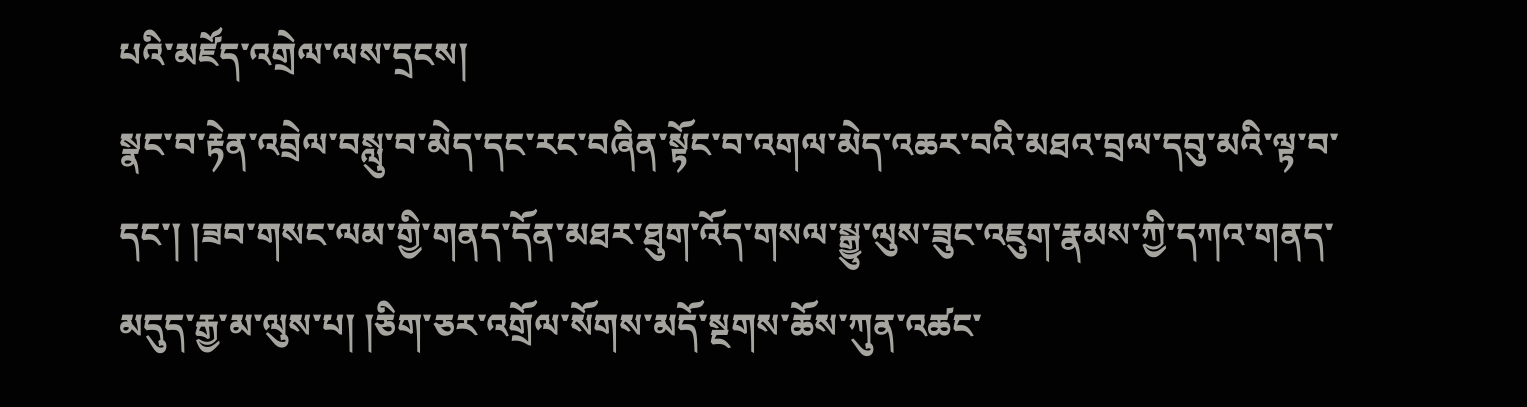པའི་མཛོད་འགྲེལ་ལས་དྲངས།
སྣང་བ་རྟེན་འབྲེལ་བསླུ་བ་མེད་དང་རང་བཞིན་སྟོང་བ་འགལ་མེད་འཆར་བའི་མཐའ་བྲལ་དབུ་མའི་ལྟ་བ་དང་། །ཟབ་གསང་ལམ་གྱི་གནད་དོན་མཐར་ཐུག་འོད་གསལ་སྒྱུ་ལུས་ཟུང་འཇུག་རྣམས་ཀྱི་དཀའ་གནད་མདུད་རྒྱ་མ་ལུས་པ། །ཅིག་ཅར་འགྲོལ་སོགས་མདོ་སྔགས་ཆོས་ཀུན་འཚང་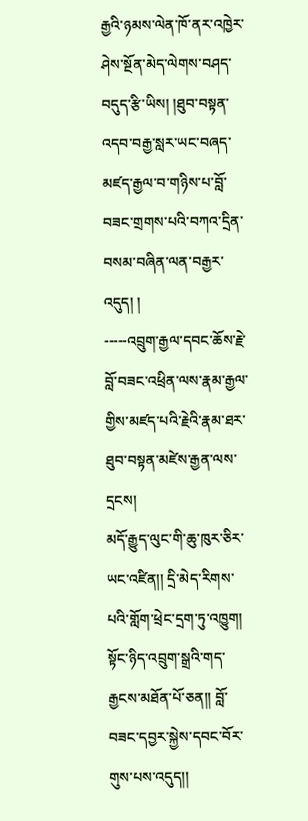རྒྱའི་ཉམས་ལེན་ཁོ་ནར་འཁྱེར་ཤེས་སྔོན་མེད་ལེགས་བཤད་བདུད་རྩི་ཡིས། །ཐུབ་བསྟན་འདབ་བརྒྱ་སླར་ཡང་བཞད་མཛད་རྒྱལ་བ་གཉིས་པ་བློ་བཟང་གྲགས་པའི་བཀའ་དྲིན་བསམ་བཞིན་ལན་བརྒྱར་འདུད། །
-----འབྲུག་རྒྱལ་དབང་ཆོས་རྗེ་བློ་བཟང་འཕྲིན་ལས་རྣམ་རྒྱལ་གྱིས་མཛད་པའི་རྗེའི་རྣམ་ཐར་ཐུབ་བསྟན་མཛེས་རྒྱན་ལས་དྲངས།
མདོ་རྒྱུད་ལུང་གི་ཆུ་ཁུར་ཅིར་ཡང་འཛིན།། དྲི་མེད་རིགས་པའི་གློག་ཕྲེང་དྲག་ཏུ་འཁྱུག། སྟོང་ཉིད་འབྲུག་སྒྲའི་གད་རྒྱངས་མཐོན་པོ་ཅན།། བློ་བཟང་དབྱར་སྐྱེས་དབང་བོར་གུས་པས་འདུད།།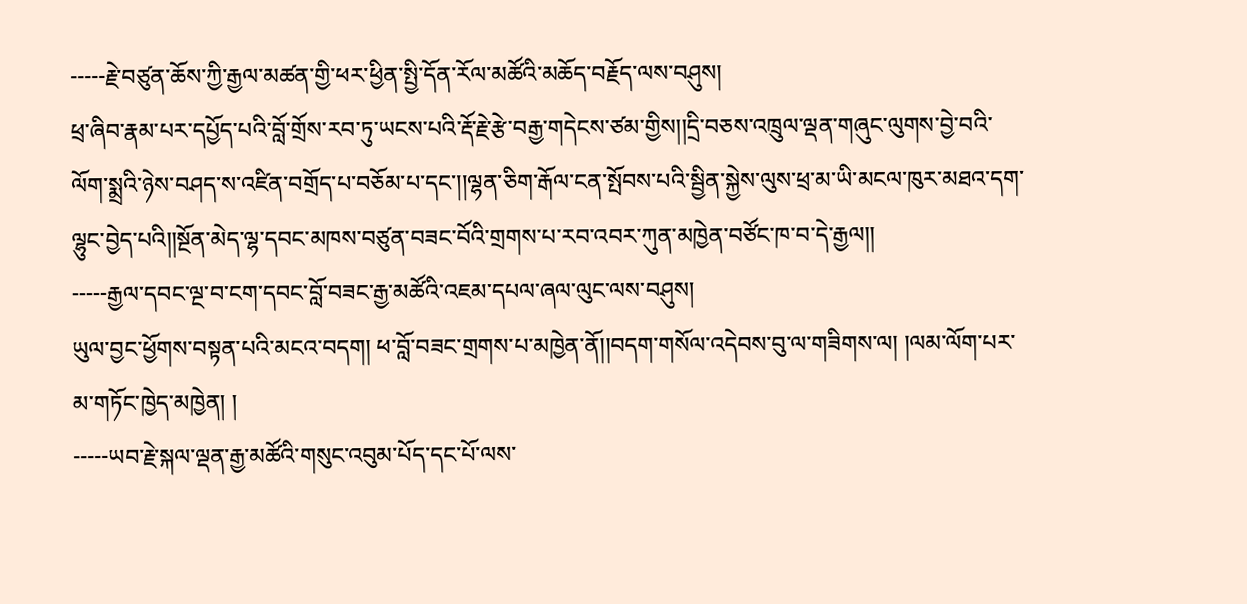-----རྗེ་བཙུན་ཆོས་ཀྱི་རྒྱལ་མཚན་གྱི་ཕར་ཕྱིན་སྤྱི་དོན་རོལ་མཚོའི་མཆོད་བརྗོད་ལས་བཤུས།
ཕྲ་ཞིབ་རྣམ་པར་དཔྱོད་པའི་བློ་གྲོས་རབ་ཏུ་ཡངས་པའི་རྡོ་རྗེ་རྩེ་བརྒྱ་གདེངས་ཙམ་གྱིས།།དྲི་བཅས་འཁྲུལ་ལྡན་གཞུང་ལུགས་བྱེ་བའི་ལོག་སྨྲའི་ཉེས་བཤད་ས་འཛིན་བགྲོད་པ་བཅོམ་པ་དང་།།ལྷན་ཅིག་རྒོལ་ངན་སྤོབས་པའི་སྦྱིན་སྐྱེས་ལུས་ཕྲ་མ་ཡི་མངལ་ཁུར་མཐའ་དག་ལྷུང་བྱེད་པའི།།སྔོན་མེད་ལྷ་དབང་མཁས་བཙུན་བཟང་བོའི་གྲགས་པ་རབ་འབར་ཀུན་མཁྱེན་བཙོང་ཁ་བ་དེ་རྒྱལ།།
-----རྒྱལ་དབང་ལྔ་བ་ངག་དབང་བློ་བཟང་རྒྱ་མཚོའི་འཇམ་དཔལ་ཞལ་ལུང་ལས་བཤུས།
ཡུལ་བྱང་ཕྱོགས་བསྟན་པའི་མངའ་བདག། ཕ་བློ་བཟང་གྲགས་པ་མཁྱེན་ནོ།།བདག་གསོལ་འདེབས་བུ་ལ་གཟིགས་ལ། །ལམ་ལོག་པར་མ་གཏོང་ཁྱེད་མཁྱེན། །
-----ཡབ་རྗེ་སྐལ་ལྡན་རྒྱ་མཚོའི་གསུང་འབུམ་པོད་དང་པོ་ལས་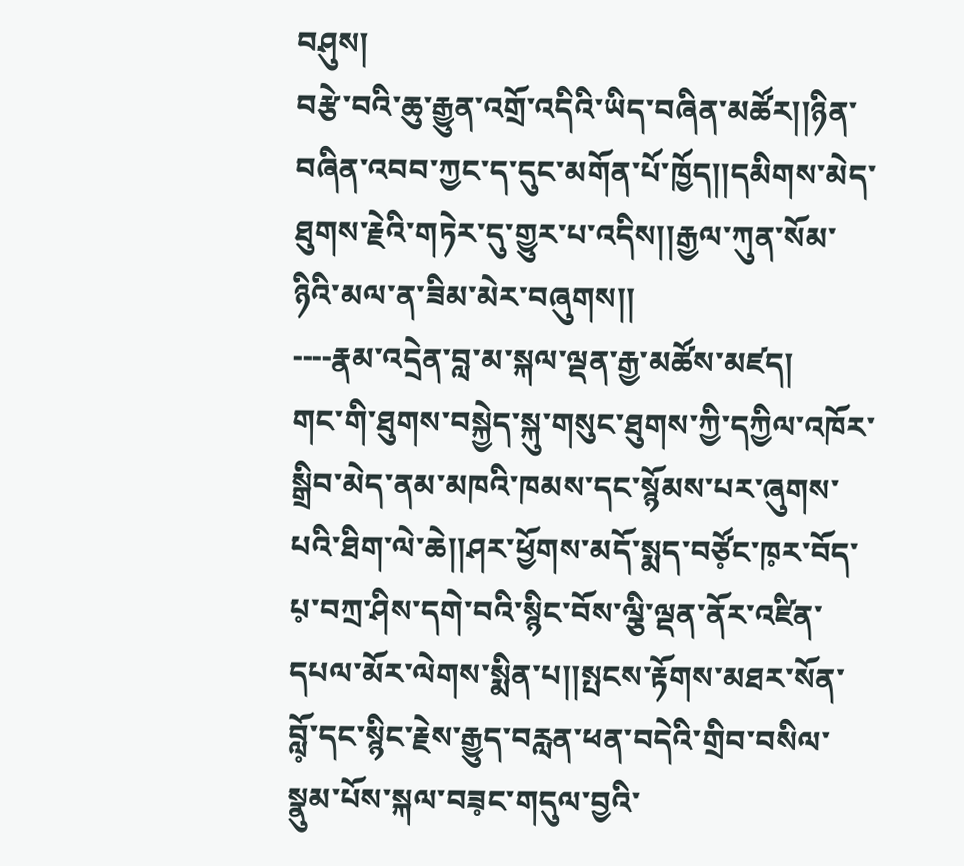བཤུས།
བརྩེ་བའི་ཆུ་རྒྱུན་འགྲོ་འདིའི་ཡིད་བཞིན་མཚོར།།ཉིན་བཞིན་འབབ་ཀྱང་ད་དུང་མགོན་པོ་ཁྱོད།།དམིགས་མེད་ཐུགས་རྗེའི་གཏེར་དུ་གྱུར་པ་འདིས།།རྒྱལ་ཀུན་སོམ་ཉིའི་མལ་ན་ཟིམ་མེར་བཞུགས།།
----རྣམ་འདྲེན་བླ་མ་སྐལ་ལྡན་རྒྱ་མཚོས་མཛད།
གང་གི་ཐུགས་བསྐྱེད་སྐུ་གསུང་ཐུགས་ཀྱི་དཀྱིལ་འཁོར་སྒྲིབ་མེད་ནམ་མཁའི་ཁམས་དང་སྙོམས་པར་ཞུགས་པའི་ཐིག་ལེ་ཆེ།།ཤར་ཕྱོགས་མདོ་སྨད་བཙོ༷ང་ཁ༷ར་བོད་པ༷་བཀྲ་ཤིས་དགེ་བའི་སྙིང་བོས་ལྕི་ལྡན་ནོར་འཛིན་དཔལ་མོར་ལེགས་སྨིན་པ།།སྤངས་རྟོགས་མཐར་སོན་བློ༷་དང་སྙིང་རྗེས་རྒྱུད་བརླན་ཕན་བདེའི་གྲིབ་བསིལ་སྣུམ་པོས་སྐལ་བཟ༷ང་གདུལ་བྱའི་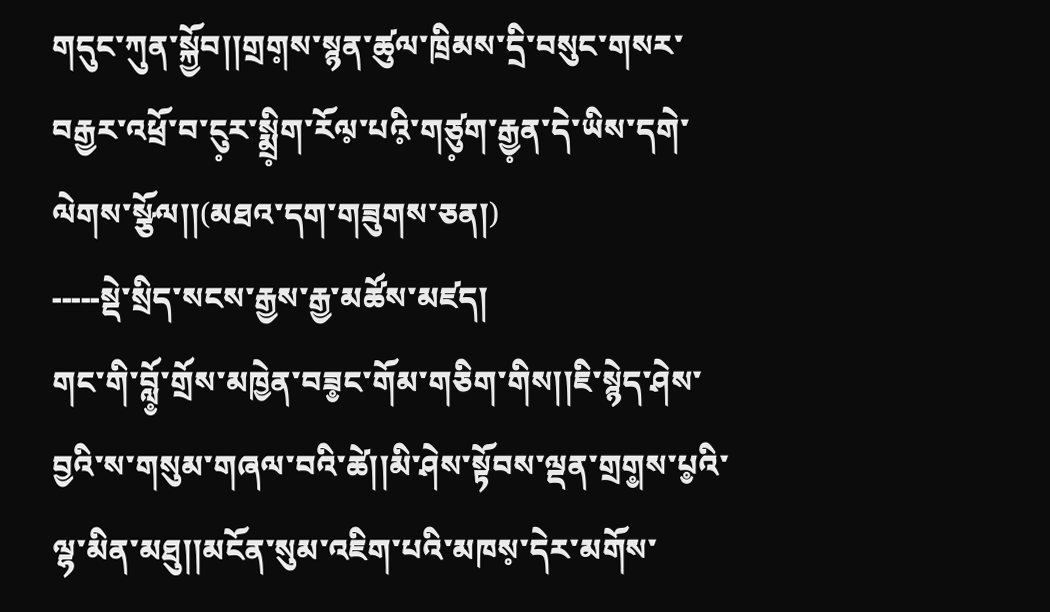གདུང་ཀུན་སྐྱོབ།།གྲག༷ས་སྙན་ཚུལ་ཁྲིམས་དྲི་བསུང་གསར་བརྒྱར་འཕྲོ་བ་ངུ༷ར་སྨྲི༷ག་རོལ༷་པའི༷་གཙུ༷ག་རྒྱ༷ན་དེ་ཡིས་དགེ་ལེགས་སྩོལ།།(མཐའ་དག་གཟུགས་ཅན།)
-----སྡེ་སྲིད་སངས་རྒྱས་རྒྱ་མཚོས་མཛད།
གང་གི་བློ༵་གྲོས་མཁྱེན་བཟ༵ང་གོམ་གཅིག་གིས།།ཇི་སྙེད་ཤེས་བྱའི་ས་གསུམ་གཞལ་བའི་ཚེ།།མི་ཤེས་སྟོབས་ལྡན་གྲག༵ས་པ༵འི་ལྷ་མིན་མཐུ།།མངོན་སུམ་འཇིག་པའི་མཁས༷་དེར་མགོས་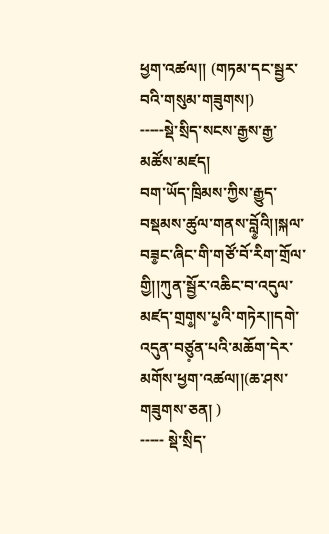ཕྱག་འཚལ།། (གཏམ་དང་སྦྱར་བའི་གསུམ་གཟུགས།)
-----སྡེ་སྲིད་སངས་རྒྱས་རྒྱ་མཚོས་མཛད།
བག་ཡོད་ཁྲིམས་ཀྱིས་རྒྱུད་བསྡམས་ཚུལ་གནས་བློ༵འི།།སྐལ་བཟ༵ང་ཞིང་གི་གཙོ་བོ་རིག་གྲོལ་གྱི།།ཀུན་སྦྱོར་འཆིང་བ་འདུལ་མཛད་གྲག༵ས་པ༵འི་གཏེར།།དགེ་འདུན་བཙུ༷ན་པའི་མཆོག་དེར་མགོས་ཕྱག་འཚལ།།(ཆ་ཤས་གཟུགས་ཅན། )
----- སྡེ་སྲིད་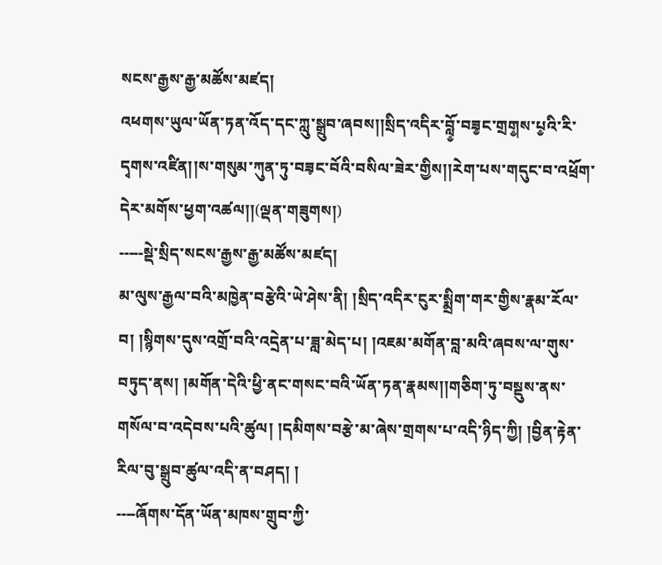སངས་རྒྱས་རྒྱ་མཚོས་མཛད།
འཕགས་ཡུལ་ཡོན་ཏན་འོད་དང་ཀླུ་སྒྲུབ་ཞབས།།སྲིད་འདིར་བློ༵་བཟ༵ང་གྲག༵ས་པ༵འི་རི་དྭགས་འཛིན།།ས་གསུམ་ཀུན་ཏུ་བཟ༷ང་བོའི་བསིལ་ཟེར་གྱིས།།རེག་པས་གདུང་བ་འཕྲོག་དེར་མགོས་ཕྱག་འཚལ།།(ལྡན་གཟུགས།)
-----སྡེ་སྲིད་སངས་རྒྱས་རྒྱ་མཚོས་མཛད།
མ་ལུས་རྒྱལ་བའི་མཁྱེན་བརྩེའི་ཡེ་ཤེས་ནི། །སྲིད་འདིར་ངུར་སྨྲིག་གར་གྱིས་རྣམ་རོལ་བ། །སྙིགས་དུས་འགྲོ་བའི་འདྲེན་པ་ཟླ་མེད་པ། །འཇམ་མགོན་བླ་མའི་ཞབས་ལ་གུས་བཏུད་ནས། །མགོན་དེའི་ཕྱི་ནང་གསང་བའི་ཡོན་ཏན་རྣམས།།གཅིག་ཏུ་བསྡུས་ནས་གསོལ་བ་འདེབས་པའི་ཚུལ། །དམིགས་བརྩེ་མ་ཞེས་གྲགས་པ་འདི་ཉིད་ཀྱི། །བྱིན་རྟེན་རིལ་བུ་སྒྲུབ་ཚུལ་འདི་ན་བཤད། །
----ཞོགས་དོན་ཡོན་མཁས་གྲུབ་ཀྱི་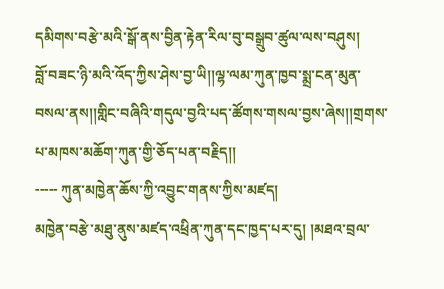དམིགས་བརྩེ་མའི་སྒོ་ནས་བྱིན་རྟེན་རིལ་བུ་བསྒྲུབ་ཚུལ་ལས་བཤུས།
བློ་བཟང་ཉི་མའི་འོད་ཀྱིས་ཤེས་བྱ་ཡི།།ལྷ་ལམ་ཀུན་ཁྱབ་སྨྲ་ངན་མུན་བསལ་ནས།།གླིང་བཞིའི་གདུལ་བྱའི་པད་ཚོགས་གསལ་བྱས་ཞེས།།གྲགས་པ་མཁས་མཆོག་ཀུན་གྱི་ཅོད་པན་བརྗིད།།
----- ཀུན་མཁྱེན་ཆོས་ཀྱི་འབྱུང་གནས་ཀྱིས་མཛད།
མཁྱེན་བརྩེ་མཐུ་ནུས་མཛད་འཕྲིན་ཀུན་དང་ཁྱད་པར་དུ། །མཐའ་བྲལ་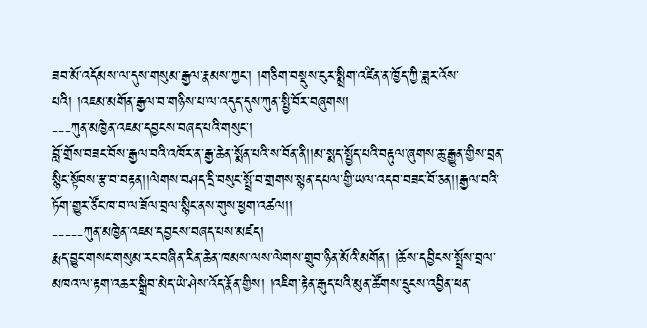ཟབ་མོ་འདོམས་ལ་དུས་གསུམ་རྒྱལ་རྣམས་ཀྱང་། །གཅིག་བསྡུས་ངུར་སྨྲིག་འཛིན་ན་ཁྱོད་ཀྱི་ཟླར་འོས་པའི། །འཇམ་མགོན་རྒྱལ་བ་གཉིས་པ་ལ་འདུད་དུས་ཀུན་སྤྱི་བོར་བཞུགས།
---ཀུན་མཁྱེན་འཇམ་དབྱངས་བཞད་པའི་གསུང་།
བློ་གྲོས་བཟང་བོས་རྒྱལ་བའི་འཁོར་ན་རྒྱ་ཆེན་སྨོན་པའི་ས་བོན་ནི།།མ་སྨད་སྤྱོད་པའི་བརྟུལ་ཞུགས་ཆུ་རྒྱུན་གྱིས་བྲན་སྙིང་སྟོབས་རྩ་བ་བརྟན།།ལེགས་བཤད་དྲི་བསུང་སྤྲོ་བ་གྲགས་སྙན་དཔལ་གྱི་ཡལ་འདབ་བཟང་བོ་ཅན།།རྒྱལ་བའི་ཏོག་གྱུར་ཙོང་ཁ་བ་ལ་ཟོལ་བྲལ་སྙིང་ནས་གུས་ཕྱག་འཚལ།།
-----ཀུན་མཁྱེན་འཇམ་དབྱངས་བཞད་པས་མཛད།
རྨད་བྱུང་གསང་གསུམ་རང་བཞིན་རིན་ཆེན་ཁམས་ལས་ལེགས་གྲུབ་ཉིན་མོའི་མགོན། །ཆོས་དབྱིངས་སྤྲོས་བྲལ་མཁའ་ལ་རྟག་འཆར་སྒྲིབ་མེད་ཡེ་ཤེས་འོད་རྣོན་གྱིས། །འཇིག་རྟེན་རྒུད་པའི་མུན་ཚོགས་དྲུངས་འབྱིན་ཕན་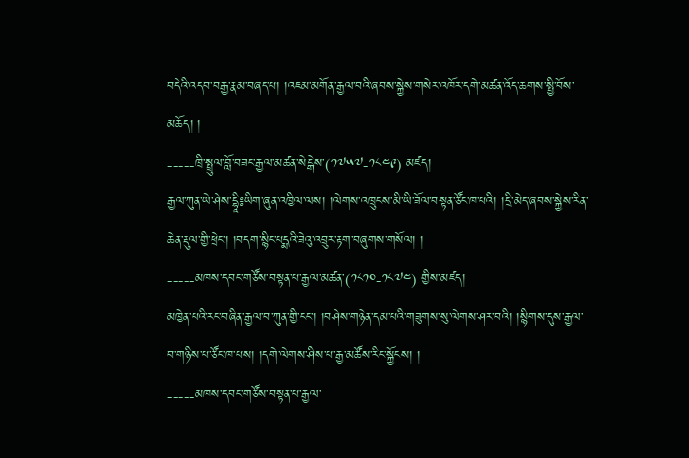བདེའི་འདབ་བརྒྱ་རྣམ་བཞད་པ། །འཇམ་མགོན་རྒྱལ་བའི་ཞབས་སྐྱེས་གསེར་འཁོར་དགེ་མཚན་འོད་ཆགས་སྤྱི་བོས་མཆོད། །
-----ཁྲི་སྤྲུལ་བློ་བཟང་རྒྱལ་མཚན་སེངྒེས་(༡༧༥༧-༡༨༤༩) མཛད།
རྒྱལ་ཀུན་ཡེ་ཤེས་དྷཱི༔ཡིག་ཞུན་འཁྱིལ་ལས། །ལེགས་འཁྲུངས་མི་ཡི་ཟོལ་བསྟན་ཙོང་ཁ་པའི། །དྲི་མེད་ཞབས་སྐྱེས་རིན་ཆེན་རྡུལ་གྱི་ཕྲེང་། །བདག་སྙིང་པདྨའི་ཟེའུ་འབྲུར་རྟག་བཞུགས་གསོལ། །
-----མཁས་དབང་གཙོས་བསྟན་པ་རྒྱལ་མཚན་(༡༨༡༠-༡༨༧༤) གྱིས་མཛད།
མཁྱེན་པའི་རང་བཞིན་རྒྱལ་བ་ཀུན་གྱི་ངང་། །བཤེས་གཉེན་དམ་པའི་གཟུགས་སུ་ལེགས་ཤར་བའི། །སྙིགས་དུས་རྒྱལ་བ་གཉིས་པ་ཙོང་ཁ་པས། །དགེ་ལེགས་ཤིས་པ་རྒྱ་མཚོས་རིང་སྐྱོངས། །
-----མཁས་དབང་གཙོས་བསྟན་པ་རྒྱལ་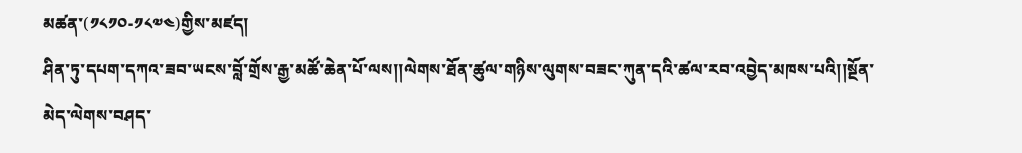མཚན་(༡༨༡༠-༡༨༧༤)གྱིས་མཛད།
ཤིན་ཏུ་དཔག་དཀའ་ཟབ་ཡངས་བློ་གྲོས་རྒྱ་མཚོ་ཆེན་པོ་ལས།།ལེགས་ཐོན་ཚུལ་གཉིས་ལུགས་བཟང་ཀུན་དའི་ཚལ་རབ་འབྱེད་མཁས་པའི།།སྔོན་མེད་ལེགས་བཤད་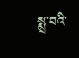སྨྲ་བའི་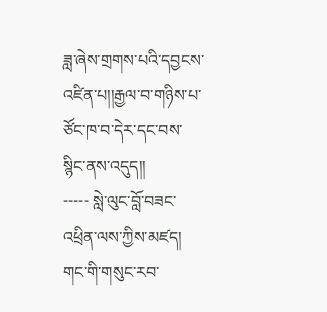ཟླ་ཞེས་གྲགས་པའི་དབྱངས་འཛིན་པ།།རྒྱལ་བ་གཉིས་པ་ཙོང་ཁ་བ་དེར་དང་བས་སྙིང་ནས་འདུད།།
----- སླེ་ལུང་བློ་བཟང་འཕྲིན་ལས་ཀྱིས་མཛད།
གང་གི་གསུང་རབ་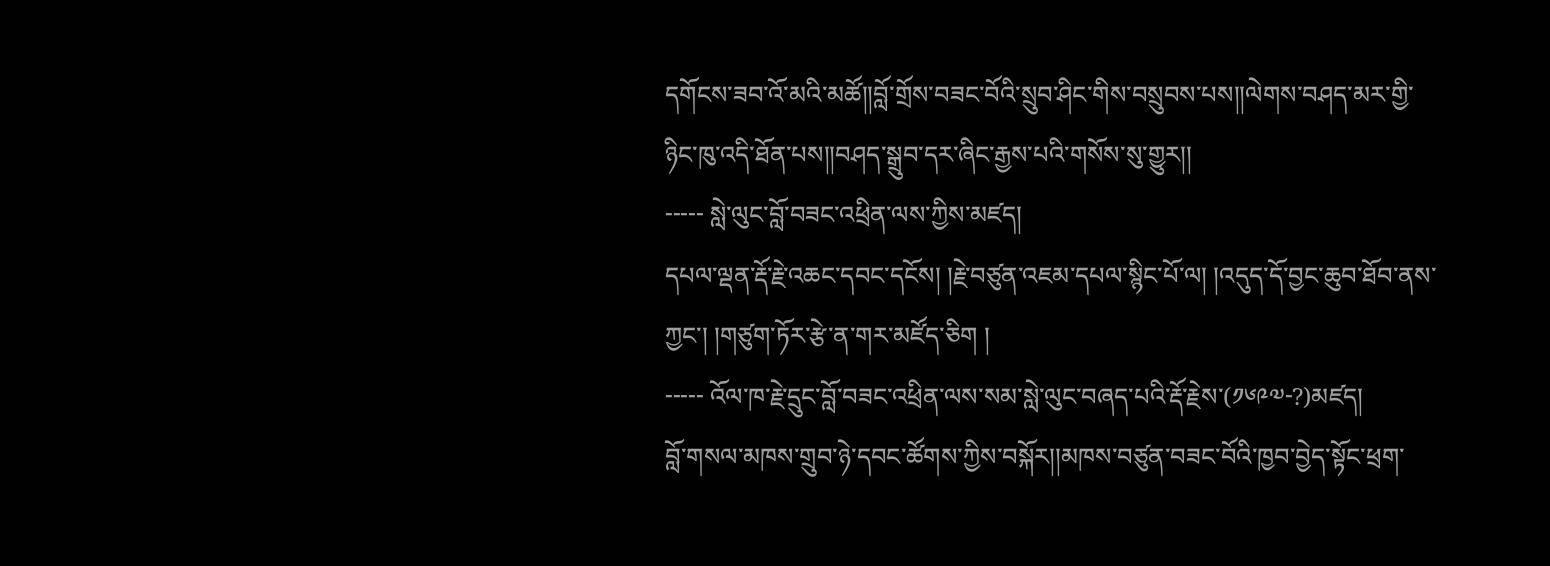དགོངས་ཟབ་འོ་མའི་མཚོ།།བློ་གྲོས་བཟང་བོའི་སྲུབ་ཤིང་གིས་བསྲུབས་པས།།ལེགས་བཤད་མར་གྱི་ཉིང་ཁུ་འདི་ཐོན་པས།།བཤད་སྒྲུབ་དར་ཞིང་རྒྱས་པའི་གསོས་སུ་གྱུར།།
----- སླེ་ལུང་བློ་བཟང་འཕྲིན་ལས་ཀྱིས་མཛད།
དཔལ་ལྡན་རྡོ་རྗེ་འཆང་དབང་དངོས། །རྗེ་བཙུན་འཇམ་དཔལ་སྙིང་པོ་ལ། །འདུད་དོ་བྱང་ཆུབ་ཐོབ་ནས་ཀྱང་། །གཙུག་ཏོར་རྩེ་ན་གར་མཛོད་ཅིག །
----- འོལ་ཁ་རྗེ་དྲུང་བློ་བཟང་འཕྲིན་ལས་སམ་སླེ་ལུང་བཞད་པའི་རྡོ་རྗེས་(༡༦༩༧-?)མཛད།
བློ་གསལ་མཁས་གྲུབ་ཉེ་དབང་ཚོགས་ཀྱིས་བསྐོར།།མཁས་བཙུན་བཟང་བོའི་ཁྱབ་བྱེད་སྟོང་ཕྲག་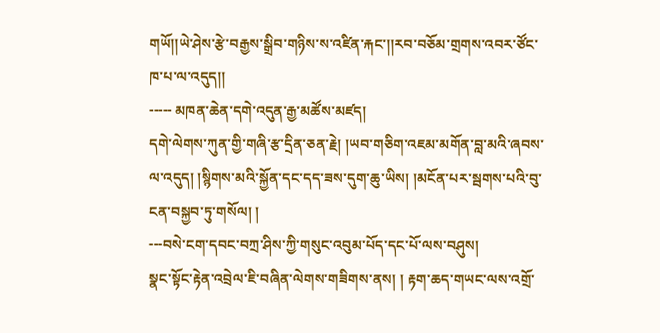གཡོ།།ཡེ་ཤེས་རྩེ་བརྒྱས་སྒྲིབ་གཉིས་ས་འཛིན་རྐང་།།རབ་བཅོམ་གྲགས་འབར་ཙོང་ཁ་པ་ལ་འདུད།།
----- མཁན་ཆེན་དགེ་འདུན་རྒྱ་མཚོས་མཛད།
དགེ་ལེགས་ཀུན་གྱི་གཞི་རྩ་དྲིན་ཅན་རྗེ། །ཡབ་གཅིག་འཇམ་མགོན་བླ་མའི་ཞབས་ལ་འདུད། །སྙིགས་མའི་སྐྱོན་དང་དད་ཟས་དུག་ཆུ་ཡིས། །མངོན་པར་སྦགས་པའི་བུ་ངན་བསྐྱབ་ཏུ་གསོལ། །
---བསེ་ངག་དབང་བཀྲ་ཤིས་ཀྱི་གསུང་འབུམ་པོད་དང་པོ་ལས་བཤུས།
སྣང་སྟོང་རྟེན་འབྲེལ་ཇི་བཞིན་ལེགས་གཟིགས་ནས། ། རྟག་ཆད་གཡང་ལས་འགྲོ་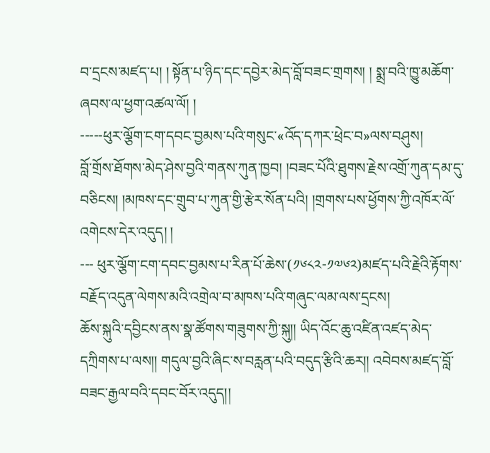བ་དྲངས་མཛད་པ། ། སྟོན་པ་ཉིད་དང་དབྱེར་མེད་བློ་བཟང་གྲགས། ། སྨྲ་བའི་ཁྱུ་མཆོག་ཞབས་ལ་ཕྱག་འཚལ་ལོ། །
-----ཕུར་ལྕོག་ངག་དབང་བྱམས་པའི་གསུང་«འོད་དཀར་ཕྲེང་བ»ལས་བཤུས།
བློ་གྲོས་ཐོགས་མེད་ཤེས་བྱའི་གནས་ཀུན་ཁྱབ། །བཟང་པོའི་ཐུགས་རྗེས་འགྲོ་ཀུན་དམ་དུ་བཅིངས། །མཁས་དང་གྲུབ་པ་ཀུན་གྱི་རྩེར་སོན་པའི། །གྲགས་པས་ཕྱོགས་ཀྱི་འཁོར་ལོ་འགེངས་དེར་འདུད། །
--- ཕུར་ལྕོག་ངག་དབང་བྱམས་པ་རིན་པོ་ཆེས་(༡༦༨༢-༡༧༦༢)མཛད་པའི་རྗེའི་རྟོགས་བརྗོད་འདུན་ལེགས་མའི་འགྲེལ་བ་མཁས་པའི་གཞུང་ལམ་ལས་དྲངས།
ཆོས་སྐུའི་དབྱིངས་ནས་སྣ་ཚོགས་གཟུགས་ཀྱི་སྐུ།། ཡིད་འོང་ཆུ་འཛིན་འཛད་མེད་དཀྲིགས་པ་ལས།། གདུལ་བྱའི་ཞིང་ས་བརླན་པའི་བདུད་རྩིའི་ཆར།། འབེབས་མཛད་བློ་བཟང་རྒྱལ་བའི་དབང་བོར་འདུད།།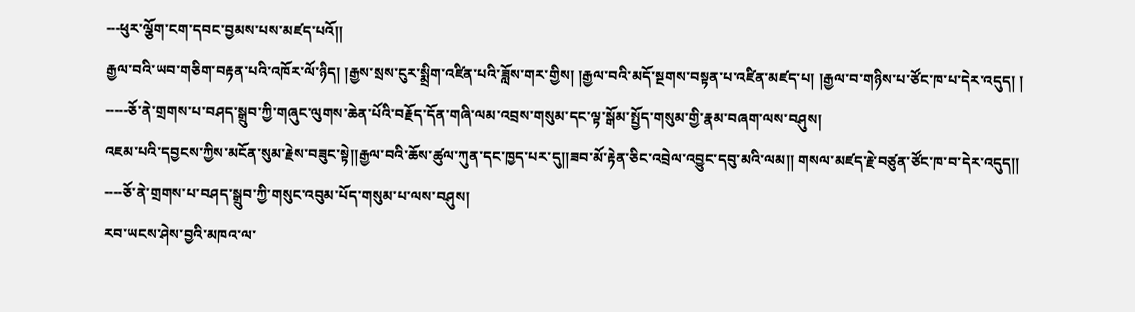---ཕུར་ལྕོག་ངག་དབང་བྱམས་པས་མཛད་པའོ།།
རྒྱལ་བའི་ཡབ་གཅིག་བརྟན་པའི་འཁོར་ལོ་ཉིད། །རྒྱས་སྲས་ངུར་སྨྲིག་འཛིན་པའི་ཟློས་གར་གྱིས། །རྒྱལ་བའི་མདོ་སྔགས་བསྟན་པ་འཛིན་མཛད་པ། །རྒྱལ་བ་གཉིས་པ་ཙོང་ཁ་པ་དེར་འདུད། །
-----ཅོ་ནེ་གྲགས་པ་བཤད་སྒྲུབ་ཀྱི་གཞུང་ལུགས་ཆེན་པོའི་བརྗོད་དོན་གཞི་ལམ་འབྲས་གསུམ་དང་ལྟ་སྒོམ་སྤྱོད་གསུམ་གྱི་རྣམ་བཞག་ལས་བཤུས།
འཇམ་པའི་དབྱངས་ཀྱིས་མངོན་སུམ་རྗེས་བཟུང་སྟེ།།རྒྱལ་བའི་ཆོས་ཚུལ་ཀུན་དང་ཁྱད་པར་དུ།།ཟབ་མོ་རྟེན་ཅིང་འབྲེལ་འབྱུང་དབུ་མའི་ལམ།། གསལ་མཛད་རྗེ་བཙུན་ཙོང་ཁ་བ་དེར་འདུད།།
----ཅོ་ནེ་གྲགས་པ་བཤད་སྒྲུབ་ཀྱི་གསུང་འབུམ་པོད་གསུམ་པ་ལས་བཤུས།
རབ་ཡངས་ཤེས་བྱའི་མཁའ་ལ་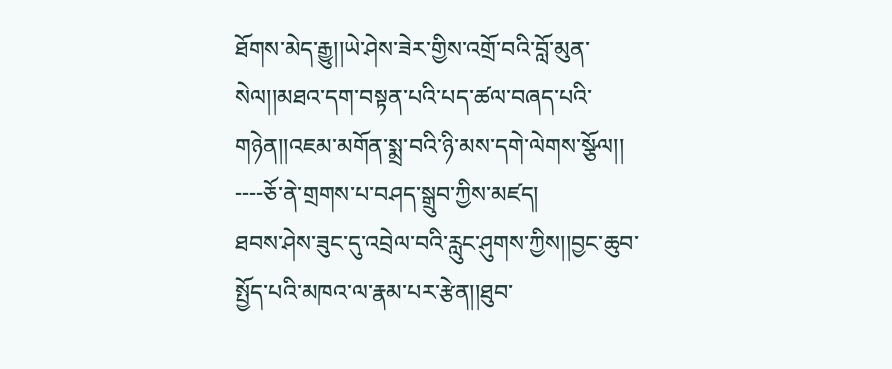ཐོགས་མེད་རྒྱུ།།ཡེ་ཤེས་ཟེར་གྱིས་འགྲོ་བའི་བློ་མུན་སེལ།།མཐའ་དག་བསྟན་པའི་པད་ཚལ་བཞད་པའི་གཉེན།།འཇམ་མགོན་སྨྲ་བའི་ཉི་མས་དགེ་ལེགས་སྩོལ།།
----ཅོ་ནེ་གྲགས་པ་བཤད་སྒྲུབ་ཀྱིས་མཛད།
ཐབས་ཤེས་ཟུང་དུ་འབྲེལ་བའི་རླུང་ཤུགས་ཀྱིས།།བྱང་ཆུབ་སྤྱོད་པའི་མཁའ་ལ་རྣམ་པར་རྩེན།།ཐུབ་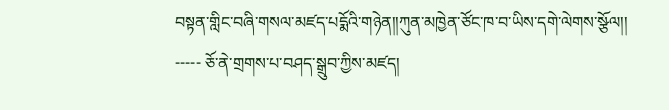བསྟན་གླིང་བཞི་གསལ་མཛད་པདྨོའི་གཉེན།།ཀུན་མཁྱེན་ཙོང་ཁ་བ་ཡིས་དགེ་ལེགས་སྩོལ།།
----- ཅོ་ནེ་གྲགས་པ་བཤད་སྒྲུབ་ཀྱིས་མཛད།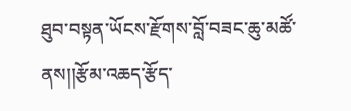ཐུབ་བསྟན་ཡོངས་རྫོགས་བློ་བཟང་ཆུ་མཚོ་ནས།།རྩོམ་འཆད་རྩོད་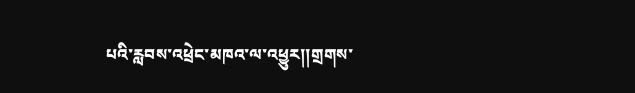པའི་རླབས་འཕྲེང་མཁའ་ལ་འཕྱུར།།གྲགས་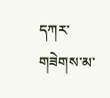དཀར་གཟེགས་མ་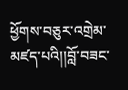ཕྱོགས་བཅུར་འགྲེམ་མཛད་པའི།།བློ་བཟང་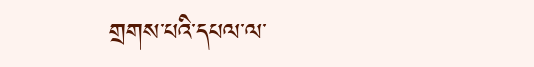གྲགས་པའི་དཔལ་ལ་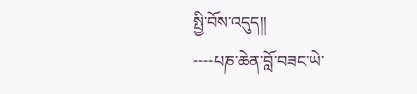སྤྱི་བོས་འདུད།།
----པཎ་ཆེན་བློ་བཟང་ཡེ་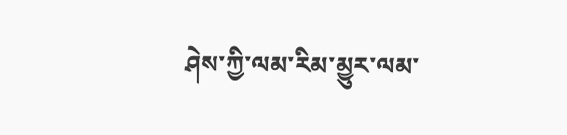ཤེས་ཀྱི་ལམ་རིམ་མྱུར་ལམ་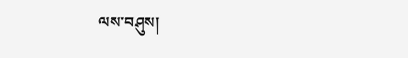ལས་བཤུས།